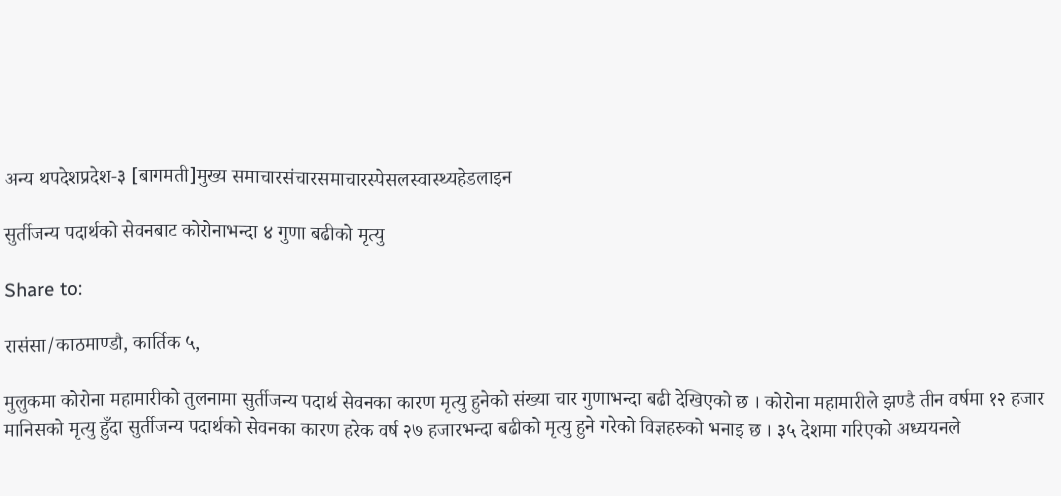अन्य थपदेशप्रदेश-३ [बागमती]मुख्य समाचारसंचारसमाचारस्पेसलस्वास्थ्यहेडलाइन

सुर्तीजन्य पदार्थको सेवनबाट कोरोनाभन्दा ४ गुणा बढीको मृत्यु

Share to:

रासंसा/काठमाण्डौ, कार्तिक ५,

मुलुकमा कोरोना महामारीको तुलनामा सुर्तीजन्य पदार्थ सेवनका कारण मृत्यु हुनेको संख्या चार गुणाभन्दा बढी देखिएको छ । कोरोना महामारीले झण्डै तीन वर्षमा १२ हजार मानिसको मृत्यु हुँदा सुर्तीजन्य पदार्थको सेवनका कारण हरेक वर्ष २७ हजारभन्दा बढीको मृत्यु हुने गरेको विज्ञहरुको भनाइ छ । ३५ देशमा गरिएको अध्ययनले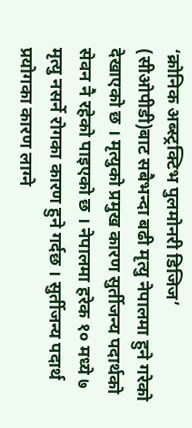‘क्रोनिक अब्स्ट्रक्टिभ पुलमोनरी डिजिज’ (सीओपीडी)बाट सबैभन्दा बढी मृत्यु नेपालमा हुने गरेको देखाएको छ । मृत्युको प्रमुख कारण सुर्तीजन्य पदार्थको सेवन नै रहेको पाइएको छ । नेपालमा हरेक १० मध्ये ७ मृत्यु नसर्ने रोगका कारण हुने गर्दछ । सुर्तीजन्य पदार्थ प्रयोगका कारण लाग्ने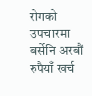रोगको उपचारमा बर्सेनि अरबौं रुपैयाँ खर्च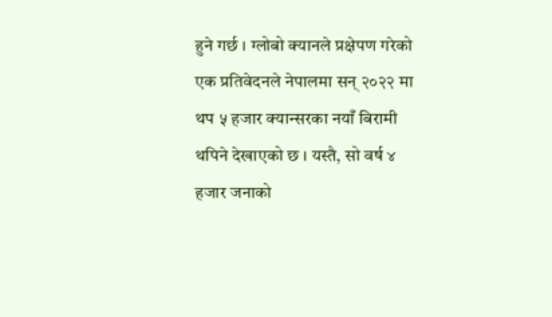हुने गर्छ । ग्लोबो क्यानले प्रक्षेपण गरेको एक प्रतिवेदनले नेपालमा सन् २०२२ मा थप ५ हजार क्यान्सरका नयाँ बिरामी थपिने देखाएको छ । यस्तै, सो वर्ष ४ हजार जनाको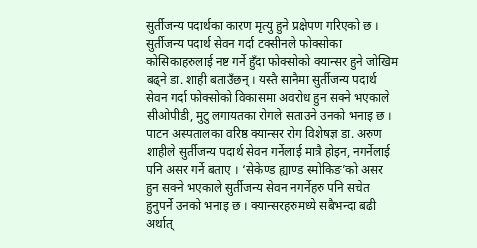सुर्तीजन्य पदार्थका कारण मृत्यु हुने प्रक्षेपण गरिएको छ । सुर्तीजन्य पदार्थ सेवन गर्दा टक्सीनले फोक्सोका कोसिकाहरुलाई नष्ट गर्ने हुँदा फोक्सोको क्यान्सर हुने जोखिम बढ्ने डा. शाही बताउँछन् । यस्तै सानैमा सुर्तीजन्य पदार्थ सेवन गर्दा फोक्सोको विकासमा अवरोध हुन सक्ने भएकाले सीओपीडी, मुटु लगायतका रोगले सताउने उनको भनाइ छ । पाटन अस्पतालका वरिष्ठ क्यान्सर रोग विशेषज्ञ डा. अरुण शाहीले सुर्तीजन्य पदार्थ सेवन गर्नेलाई मात्रै होइन, नगर्नेलाई पनि असर गर्ने बताए । ‘सेकेण्ड ह्याण्ड स्मोकिङ’को असर हुन सक्ने भएकाले सुर्तीजन्य सेवन नगर्नेहरु पनि सचेत हुनुपर्ने उनको भनाइ छ । क्यान्सरहरुमध्ये सबैभन्दा बढी अर्थात्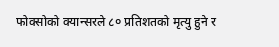फोक्सोको क्यान्सरले ८० प्रतिशतको मृत्यु हुने र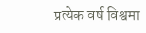प्रत्येक वर्ष विश्वमा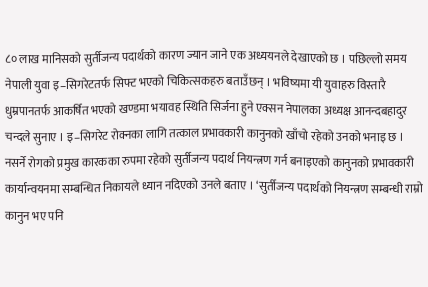८० लाख मानिसको सुर्तीजन्य पदार्थको कारण ज्यान जाने एक अध्ययनले देखाएको छ । पछिल्लो समय नेपाली युवा इ–सिगरेटतर्फ सिफ्ट भएको चिकित्सकहरु बताउँछन् । भविष्यमा यी युवाहरु विस्तारै धुम्रपानतर्फ आकर्षित भएको खण्डमा भयावह स्थिति सिर्जना हुने एक्सन नेपालका अध्यक्ष आनन्दबहादुर चन्दले सुनाए । इ–सिगरेट रोक्नका लागि तत्काल प्रभावकारी कानुनको खाँचो रहेको उनको भनाइ छ । नसर्ने रोगको प्रमुख कारकका रुपमा रहेको सुर्तीजन्य पदार्थ नियन्त्रण गर्न बनाइएको कानुनको प्रभावकारी कार्यान्वयनमा सम्बन्धित निकायले ध्यान नदिएको उनले बताए । ‘सुर्तीजन्य पदार्थको नियन्त्रण सम्बन्धी राम्रो कानुन भए पनि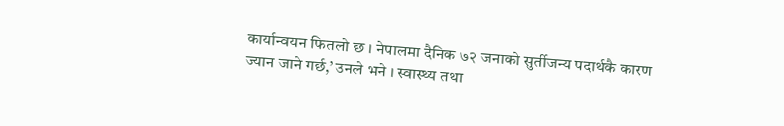कार्यान्वयन फितलो छ । नेपालमा दैनिक ७२ जनाको सुर्तीजन्य पदार्थकै कारण ज्यान जाने गर्छ,’ उनले भने । स्वास्थ्य तथा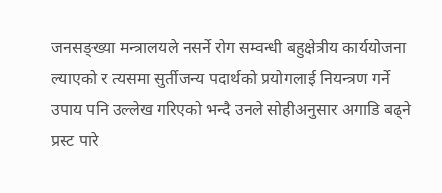जनसङ्ख्या मन्त्रालयले नसर्ने रोग सम्वन्धी बहुक्षेत्रीय कार्ययोजना ल्याएको र त्यसमा सुर्तीजन्य पदार्थको प्रयोगलाई नियन्त्रण गर्ने उपाय पनि उल्लेख गरिएको भन्दै उनले सोहीअनुसार अगाडि बढ्ने प्रस्ट पारे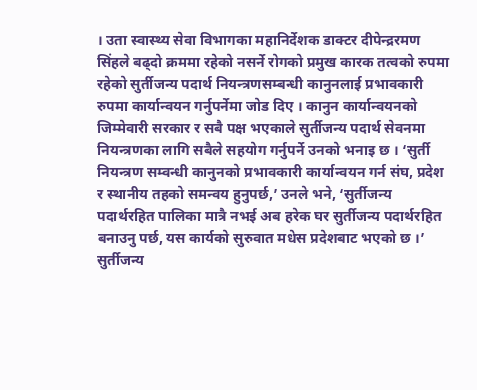। उता स्वास्थ्य सेवा विभागका महानिर्देशक डाक्टर दीपेन्द्ररमण सिंहले बढ्दो क्रममा रहेको नसर्ने रोगको प्रमुख कारक तत्वको रुपमा रहेको सुर्तीजन्य पदार्थ नियन्त्रणसम्बन्धी कानुनलाई प्रभावकारी रुपमा कार्यान्वयन गर्नुपर्नेमा जोड दिए । कानुन कार्यान्वयनको जिम्मेवारी सरकार र सबै पक्ष भएकाले सुर्तीजन्य पदार्थ सेवनमा नियन्त्रणका लागि सबैले सहयोग गर्नुपर्ने उनको भनाइ छ । ‘सुर्ती नियन्त्रण सम्वन्धी कानुनको प्रभावकारी कार्यान्वयन गर्न संघ, प्रदेश र स्थानीय तहको समन्वय हुनुपर्छ,’ उनले भने, ‘सुर्तीजन्य पदार्थरहित पालिका मात्रै नभई अब हरेक घर सुर्तीजन्य पदार्थरहित बनाउनु पर्छ, यस कार्यको सुरुवात मधेस प्रदेशबाट भएको छ ।’ सुर्तीजन्य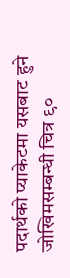पदार्थको प्याकेटमा यसबाट हुने जोखिमसम्बन्धी चित्र ९०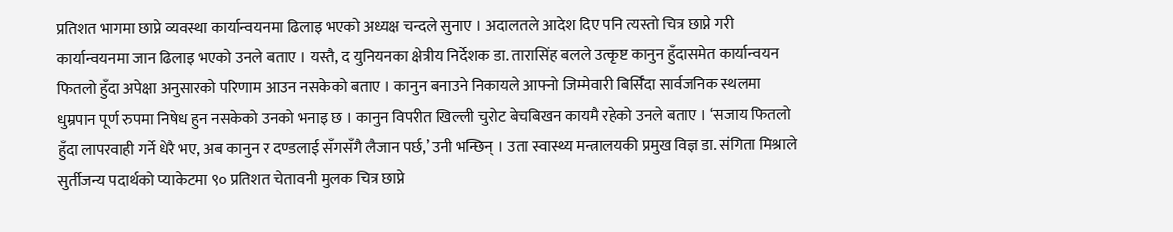प्रतिशत भागमा छाप्ने व्यवस्था कार्यान्वयनमा ढिलाइ भएको अध्यक्ष चन्दले सुनाए । अदालतले आदेश दिए पनि त्यस्तो चित्र छाप्ने गरी कार्यान्वयनमा जान ढिलाइ भएको उनले बताए । यस्तै, द युनियनका क्षेत्रीय निर्देशक डा. तारासिंह बलले उत्कृष्ट कानुन हुँदासमेत कार्यान्वयन फितलो हुँदा अपेक्षा अनुसारको परिणाम आउन नसकेको बताए । कानुन बनाउने निकायले आफ्नो जिम्मेवारी बिर्सिँदा सार्वजनिक स्थलमा धुम्रपान पूर्ण रुपमा निषेध हुन नसकेको उनको भनाइ छ । कानुन विपरीत खिल्ली चुरोट बेचबिखन कायमै रहेको उनले बताए । ‘सजाय फितलो हुँदा लापरवाही गर्ने धेरै भए, अब कानुन र दण्डलाई सँगसँगै लैजान पर्छ,’ उनी भन्छिन् । उता स्वास्थ्य मन्त्रालयकी प्रमुख विज्ञ डा. संगिता मिश्राले सुर्तीजन्य पदार्थको प्याकेटमा ९० प्रतिशत चेतावनी मुलक चित्र छाप्ने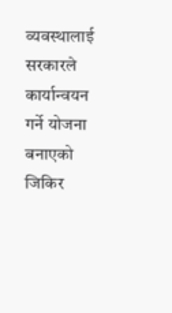व्यवस्थालाई सरकारले कार्यान्वयन गर्ने योजना बनाएको जिकिर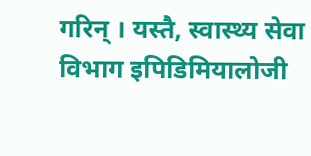गरिन् । यस्तै, स्वास्थ्य सेवा विभाग इपिडिमियालोजी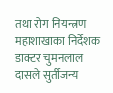तथा रोग नियन्त्रण महाशाखाका निर्देशक डाक्टर चुमनलाल दासले सुर्तीजन्य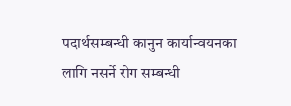पदार्थसम्बन्धी कानुन कार्यान्वयनका लागि नसर्ने रोग सम्बन्धी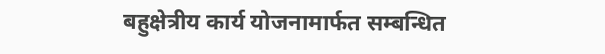बहुक्षेत्रीय कार्य योजनामार्फत सम्बन्धित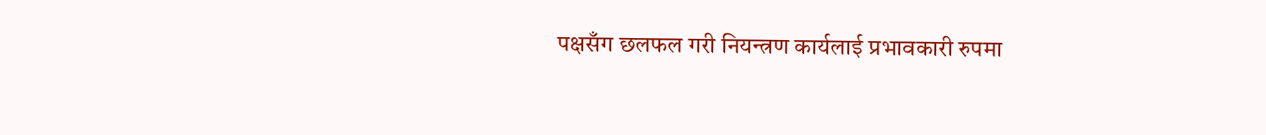पक्षसँग छलफल गरी नियन्त्रण कार्यलाई प्रभावकारी रुपमा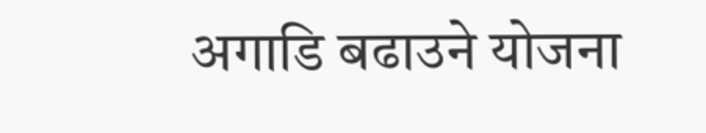अगाडि बढाउने योजना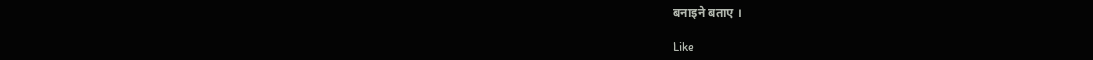बनाइने बताए ।

Like